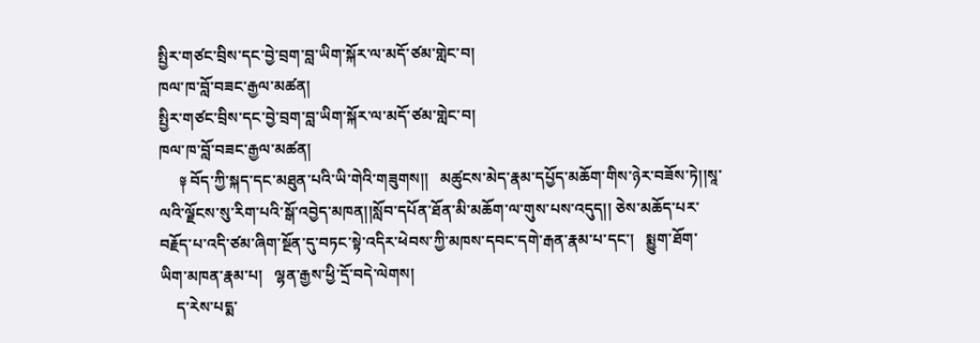སྤྱིར་གཙང་བྲིས་དང་བྱེ་བྲག་བླ་ཡིག་སྐོར་ལ་མདོ་ཙམ་གླེང་བ།
ཁལ་ཁ་བློ་བཟང་རྒྱལ་མཚན།
སྤྱིར་གཙང་བྲིས་དང་བྱེ་བྲག་བླ་ཡིག་སྐོར་ལ་མདོ་ཙམ་གླེང་བ།
ཁལ་ཁ་བློ་བཟང་རྒྱལ་མཚན།
     ༈ བོད་ཀྱི་སྐད་དང་མཐུན་པའི་ཡི་གེའི་གཟུགས།།   མཚུངས་མེད་རྣམ་དཔྱོད་མཆོག་གིས་ཉེར་བཟོས་ཏེ།།སཱ་ལའི་ལྗོངས་སུ་རིག་པའི་སྒོ་འབྱེད་མཁན།།སློབ་དཔོན་ཐོན་མི་མཆོག་ལ་གུས་པས་འདུད།། ཅེས་མཆོད་པར་བརྗོད་པ་འདི་ཙམ་ཞིག་སྔོན་དུ་བཏང་སྟེ་འདིར་ཕེབས་ཀྱི་མཁས་དབང་དགེ་རྒན་རྣམ་པ་དང་།   སྨྱུག་ཐོག་ཡིག་མཁན་རྣམ་པ།   ལྷན་རྒྱས་ཕྱི་དྲོ་བདེ་ལེགས།
    ད་རེས་པདྨ་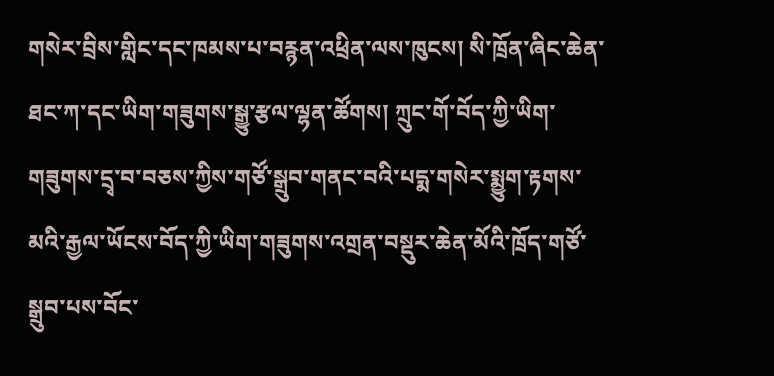གསེར་བྲིས་གླིང་དང་ཁམས་པ་བརྙན་འཕྲིན་ལས་ཁུངས། སི་ཁྲོན་ཞིང་ཆེན་ཐང་ཀ་དང་ཡིག་གཟུགས་སྒྱུ་རྩལ་ལྷན་ཚོགས། ཀྲུང་གོ་བོད་ཀྱི་ཡིག་གཟུགས་དྲྭ་བ་བཅས་ཀྱིས་གཙོ་སྒྲུབ་གནང་བའི་པདྨ་གསེར་སྨྱུག་རྟགས་མའི་རྒྱལ་ཡོངས་བོད་ཀྱི་ཡིག་གཟུགས་འགྲན་བསྡུར་ཆེན་མོའི་ཁྲོད་གཙོ་སྒྲུབ་པས་བོང་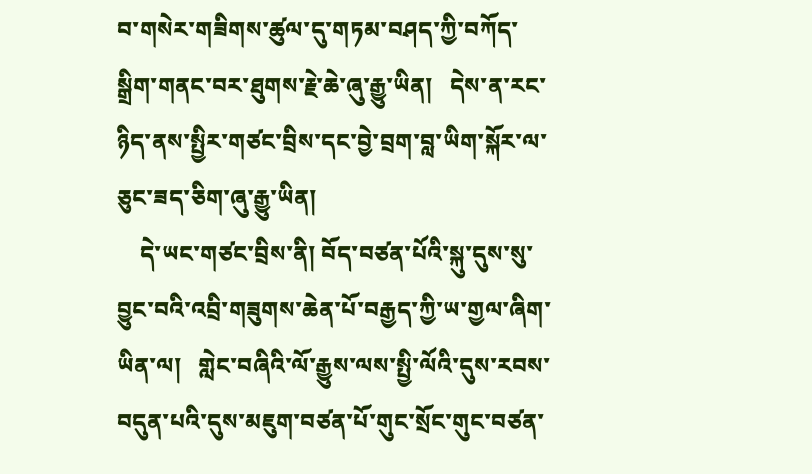བ་གསེར་གཟིགས་ཚུལ་དུ་གཏམ་བཤད་ཀྱི་བཀོད་སྒྲིག་གནང་བར་ཐུགས་རྗེ་ཆེ་ཞུ་རྒྱུ་ཡིན།   དེས་ན་རང་ཉིད་ནས་སྤྱིར་གཙང་བྲིས་དང་བྱེ་བྲག་བླ་ཡིག་སྐོར་ལ་ཅུང་ཟད་ཅིག་ཞུ་རྒྱུ་ཡིན།
    དེ་ཡང་གཙང་བྲིས་ནི། བོད་བཙན་པོའི་སྐུ་དུས་སུ་བྱུང་བའི་འབྲི་གཟུགས་ཆེན་པོ་བརྒྱད་ཀྱི་ཡ་གྱལ་ཞིག་ཡིན་ལ།   གླེང་བཞིའི་ལོ་རྒྱུས་ལས་སྤྱི་ལོའི་དུས་རབས་བདུན་པའི་དུས་མཇུག་བཙན་པོ་གུང་སྲོང་གུང་བཙན་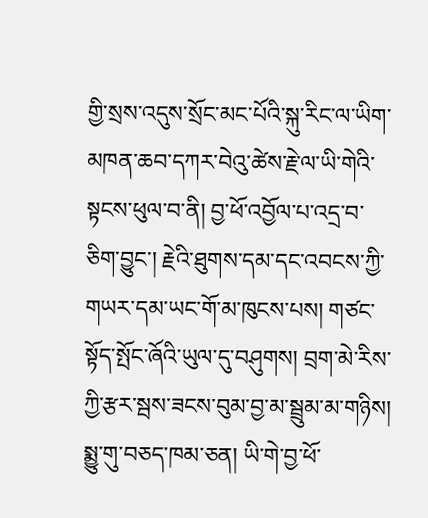གྱི་སྲས་འདུས་སྲོང་མང་པོའི་སྐུ་རིང་ལ་ཡིག་མཁན་ཆབ་དཀར་བེའུ་ཚེས་རྗེ་ལ་ཡི་གེའི་སྟངས་ཕུལ་བ་ནི། བྱ་ཕོ་འབྱོལ་པ་འདྲ་བ་ཅིག་བྱུང་། རྗེའི་ཐུགས་དམ་དང་འབངས་ཀྱི་གཡར་དམ་ཡང་གོ་མ་ཁུངས་པས། གཙང་སྟོད་སྤོང་ཞོའི་ཡུལ་དུ་བཤུགས། བྲག་མེ་རིས་ཀྱི་རྩར་སྦས་ཟངས་བུམ་བྱ་མ་སྦྲུམ་མ་གཉིས། སྨྱུ་གུ་བཅད་ཁམ་ཅན། ཡི་གེ་བྱ་ཕོ་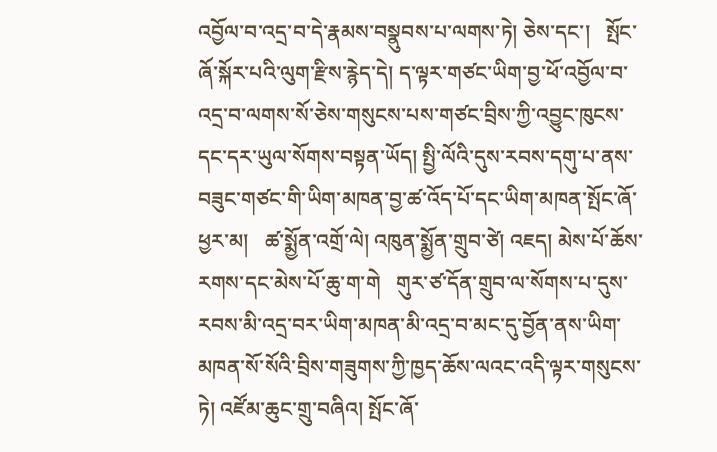འབྱོལ་བ་འདྲ་བ་དེ་རྣམས་བསྣུབས་པ་ལགས་ཏེ། ཅེས་དང་།   སྤོང་ཞོ་སྐོར་པའི་ལུག་རྫིས་རྙེད་དེ། ད་ལྟར་གཙང་ཡིག་བྱ་ཕོ་འབྱོལ་བ་འདྲ་བ་ལགས་སོ་ཅེས་གསུངས་པས་གཙང་བྲིས་ཀྱི་འབྱུང་ཁུངས་དང་དར་ཡུལ་སོགས་བསྟན་ཡོད། སྤྱི་ལོའི་དུས་རབས་དགུ་པ་ནས་བཟུང་གཙང་གི་ཡིག་མཁན་བྱ་ཚ་འོད་པོ་དང་ཡིག་མཁན་སྤོང་ཞོ་ཕྱར་མ།   ཚ་སྨྱོན་འགྲོ་ལེ། འཁུན་སྨྱོན་གྲུབ་ཙེ། འཇད། མེས་པོ་ཆོས་རགས་དང་མེས་པོ་ཆུ་ག་གེ   གུར་ཙ་དོན་གྲུབ་ལ་སོགས་པ་དུས་རབས་མི་འདྲ་བར་ཡིག་མཁན་མི་འདྲ་བ་མང་དུ་བྱོན་ནས་ཡིག་མཁན་སོ་སོའི་བྲིས་གཟུགས་ཀྱི་ཁྱད་ཆོས་ལའང་འདི་ལྟར་གསུངས་ཏེ། འཛོམ་ཆུང་གྲུ་བཞིའ། སྤོང་ཞོ་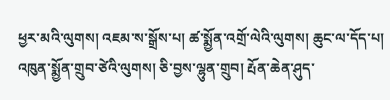ཕྱར་མའི་ལུགས། འཇམ་ས་སྒྲོས་པ། ཚ་སྨྱོན་འགྲོ་ལེའི་ལུགས། ཆུང་ལ་དོད་པ། འཁུན་སྨྱོན་གྲུབ་ཙེའི་ལུགས། ཅི་བྱས་ལྷུན་གྲུབ། རྤོན་ཆེན་ཤུད་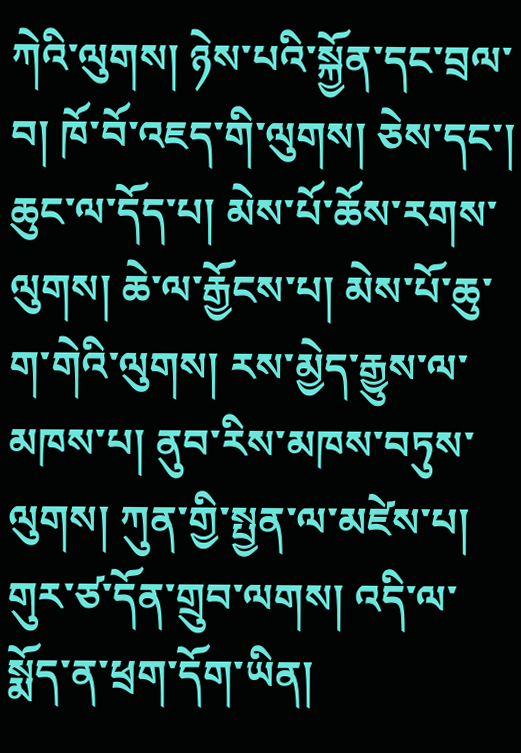ཀེའི་ལུགས། ཉེས་པའི་སྐྱོན་དང་བྲལ་བ། ཁོ་བོ་འཇད་གི་ལུགས། ཅེས་དང་།   ཆུང་ལ་དོད་པ། མེས་པོ་ཆོས་རགས་ལུགས། ཆེ་ལ་རྒྱོངས་པ། མེས་པོ་ཆུ་ག་གེའི་ལུགས། རས་མྱེད་རྒྱུས་ལ་མཁས་པ། ནུབ་རིས་མཁས་བཏུས་ལུགས། ཀུན་གྱི་སྤྱན་ལ་མཛེས་པ། གུར་ཙ་དོན་གྲུབ་ལགས། འདི་ལ་སྨོད་ན་ཕྲག་དོག་ཡིན།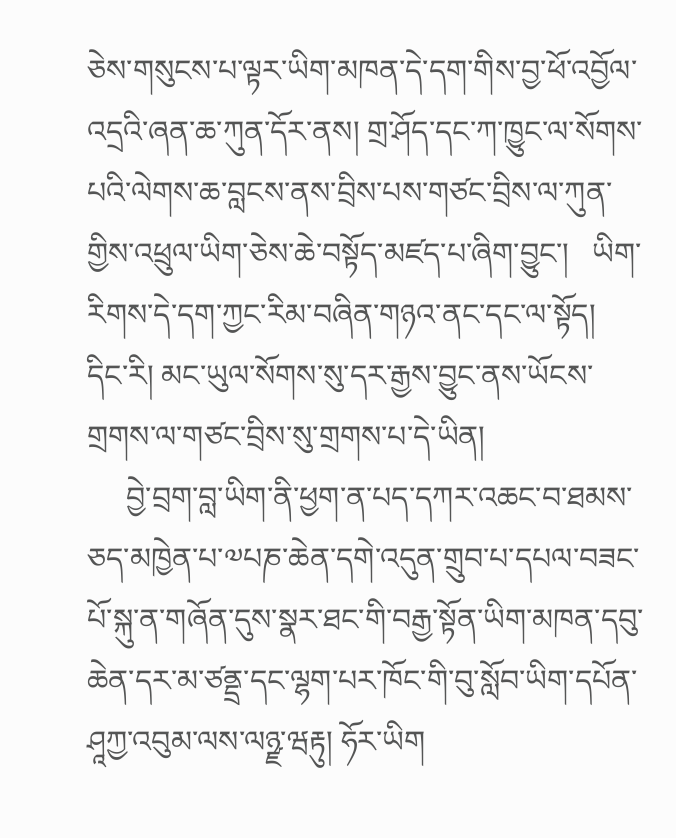ཅེས་གསུངས་པ་ལྟར་ཡིག་མཁན་དེ་དག་གིས་བྱ་ཕོ་འབྱོལ་འདྲའི་ཞན་ཆ་ཀུན་དོར་ནས། གྲ་ཤོད་དང་ཀ་ཁྱུང་ལ་སོགས་པའི་ལེགས་ཆ་བླངས་ནས་བྲིས་པས་གཙང་བྲིས་ལ་ཀུན་གྱིས་འཕྲུལ་ཡིག་ཅེས་ཆེ་བསྟོད་མཛད་པ་ཞིག་བྱུང་།   ཡིག་རིགས་དེ་དག་ཀྱང་རིམ་བཞིན་གཉའ་ནང་དང་ལ་སྟོད།   དིང་རི། མང་ཡུལ་སོགས་སུ་དར་རྒྱས་བྱུང་ནས་ཡོངས་གྲགས་ལ་གཙང་བྲིས་སུ་གྲགས་པ་དེ་ཡིན།
     བྱེ་བྲག་བླ་ཡིག་ནི་ཕྱག་ན་པད་དཀར་འཆང་བ་ཐམས་ཅད་མཁྱེན་པ་༧པཎ་ཆེན་དགེ་འདུན་གྲུབ་པ་དཔལ་བཟང་པོ་སྐུ་ན་གཞོན་དུས་སྣར་ཐང་གི་བརྒྱ་སྟོན་ཡིག་མཁན་དབུ་ཆེན་དར་མ་ཙནྡྲ་དང་ལྷག་པར་ཁོང་གི་བུ་སློབ་ཡིག་དཔོན་ཤཱཀྱ་འབུམ་ལས་ལཉྫ་ཝརྟུ། ཧོར་ཡིག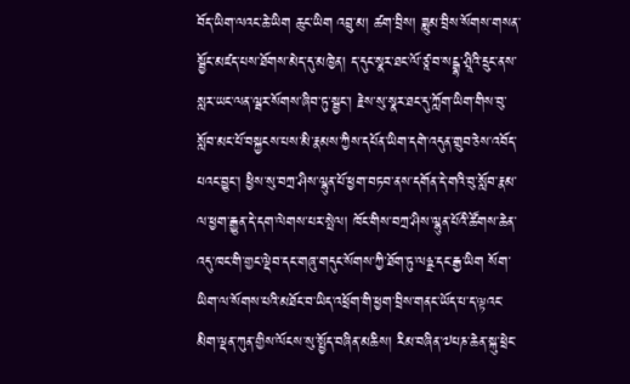བོད་ཡིག་ལའང་ཆེ་ཡིག ཆུང་ཡིག འབྲུ་མ། ཚག་བྲིས། ཟླུམ་བྲིས་སོགས་གསན་སྦྱོང་མཛད་པས་ཐོགས་མེད་དུ་མཁྱེན། ད་དུང་སྣར་ཐང་ལོ་ཙཱ་བ་སངྒྷ་ཤྲཱིའི་དྲུང་ནས་སླར་ཡང་ལན་ལྦར་སོགས་ཞིབ་ཏུ་སྦྱང་། རྗེས་སུ་སྣར་ཐང་དུ་ཀློག་ཡིག་གིས་བུ་སློབ་མང་པོ་བསྐྱངས་པས་མི་རྣམས་ཀྱིས་དཔོན་ཡིག་དགེ་འདུན་གྲུབ་ཅེས་འབོད་པའང་བྱུང་། ཕྱིས་སུ་བཀྲ་ཤིས་ལྷུན་པོ་ཕྱག་བཏབ་ནས་དགོན་དེ་གའི་བུ་སློབ་རྣམ་ལ་ཕྱག་རྒྱུན་དེ་དག་ལེགས་པར་སྤེལ། ཁོང་གིས་བཀྲ་ཤིས་ལྷུན་པོའི་ཚོགས་ཆེན་འདུ་ཁང་གི་གྱང་ལྡེབ་དང་གཞུ་གདུང་སོགས་ཀྱི་ཐོག་ཏུ་ལཉྫ་དང་རྒྱ་ཡིག སོག་ཡིག་ལ་སོགས་པའི་མཐོང་བ་ཡིད་འཕྲོག་གི་ཕྱག་བྲིས་གནང་ཡོད་པ་ད་ལྟའང་མིག་ལྡན་ཀུན་གྱིས་ལོངས་སུ་སྤྱོད་བཞིན་མཆིས། རིམ་བཞིན་༧པཎ་ཆེན་སྐུ་ཕྲེང་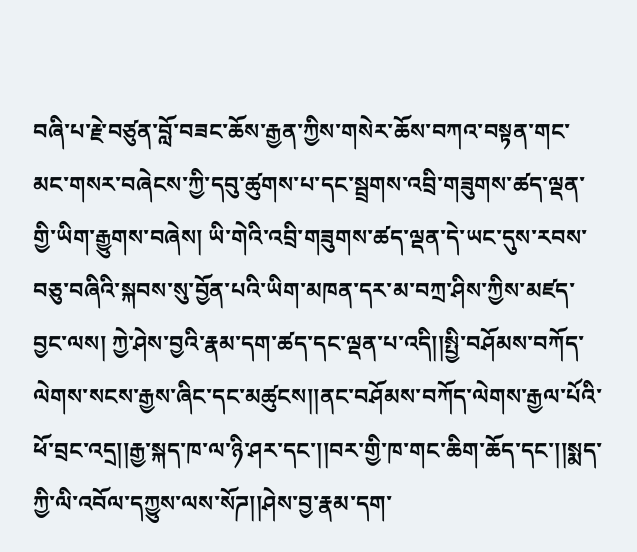བཞི་པ་རྗེ་བཙུན་བློ་བཟང་ཆོས་རྒྱན་ཀྱིས་གསེར་ཆོས་བཀའ་བསྟན་གང་མང་གསར་བཞེངས་ཀྱི་དབུ་ཚུགས་པ་དང་སྦྲགས་འབྲི་གཟུགས་ཚད་ལྡན་གྱི་ཡིག་རྒྱུགས་བཞེས། ཡི་གེའི་འབྲི་གཟུགས་ཚད་ལྡན་དེ་ཡང་དུས་རབས་བཅུ་བཞིའི་སྐབས་སུ་བྱོན་པའི་ཡིག་མཁན་དར་མ་བཀྲ་ཤིས་ཀྱིས་མཛད་བྱང་ལས། ཀྱེ་ཤེས་བྱའི་རྣམ་དག་ཚད་དང་ལྡན་པ་འདི།།སྤྱི་བཤོམས་བཀོད་ལེགས་སངས་རྒྱས་ཞིང་དང་མཚུངས།།ནང་བཤོམས་བཀོད་ལེགས་རྒྱལ་པོའི་ཕོ་བྲང་འདྲ།།རྒྱ་སྐད་ཁ་ལ་ཉི་ཤར་དང་།།བར་གྱི་ཁ་གང་ཆིག་ཆོད་དང་།།སྨད་ཀྱི་ལི་འབོལ་དཀྱུས་ལས་སོཌ།།ཤེས་བྱ་རྣམ་དག་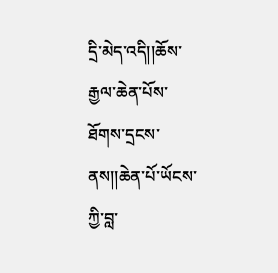དྲི་མེད་འདི།།ཆོས་རྒྱལ་ཆེན་པོས་ཐོགས་དྲངས་ནས།།ཆེན་པོ་ཡོངས་ཀྱི་བླ་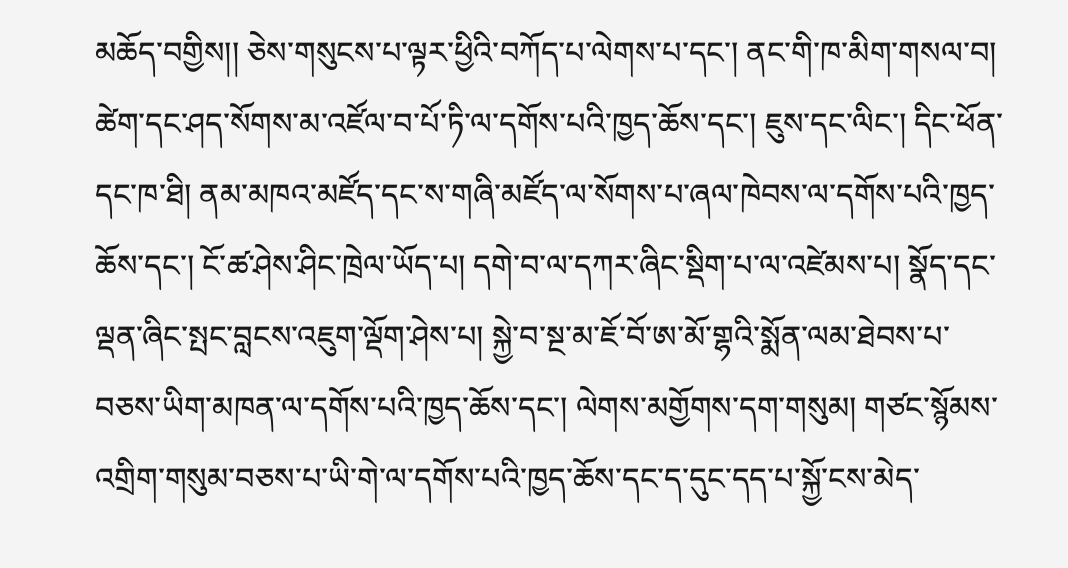མཆོད་བགྱིས།། ཅེས་གསུངས་པ་ལྟར་ཕྱིའི་བཀོད་པ་ལེགས་པ་དང་། ནང་གི་ཁ་མིག་གསལ་བ། ཚེག་དང་ཤད་སོགས་མ་འཛོལ་བ་པོ་ཏི་ལ་དགོས་པའི་ཁྱད་ཆོས་དང་། ཇུས་དང་ལིང་། དིང་ཕོན་དང་ཁ་ཐི། ནམ་མཁའ་མཛོད་དང་ས་གཞི་མཛོད་ལ་སོགས་པ་ཞལ་ཁེབས་ལ་དགོས་པའི་ཁྱད་ཆོས་དང་། ངོ་ཚ་ཤེས་ཤིང་ཁྲེལ་ཡོད་པ། དགེ་བ་ལ་དཀར་ཞིང་སྡིག་པ་ལ་འཛེམས་པ། སྣོད་དང་ལྡན་ཞིང་སྤང་བླངས་འཇུག་ལྡོག་ཤེས་པ། སྐྱེ་བ་སྔ་མ་ཇོ་བོ་ཨ་མོ་གྷའི་སྨོན་ལམ་ཐེབས་པ་བཅས་ཡིག་མཁན་ལ་དགོས་པའི་ཁྱད་ཆོས་དང་། ལེགས་མགྱོགས་དག་གསུམ། གཙང་སྙོམས་འགྲིག་གསུམ་བཅས་པ་ཡི་གེ་ལ་དགོས་པའི་ཁྱད་ཆོས་དང་ད་དུང་དད་པ་སྐྱོ་ངས་མེད་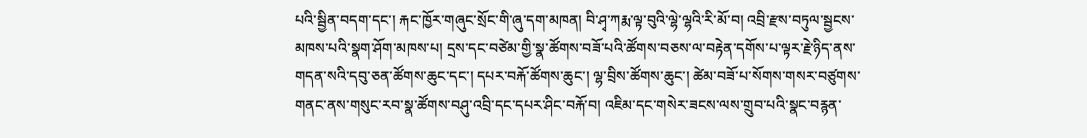པའི་སྦྱིན་བདག་དང་། རྐང་ཁྱོར་གཞུང་སྲོང་གི་ཞུ་དག་མཁན། བི་ཤྭ་ཀརྨ་ལྟ་བུའི་ལྷེ་ལྷའི་རི་མོ་བ། འབྲི་རྫས་བཏུལ་སྦྱངས་མཁས་པའི་སྣག་ཤོག་མཁས་པ། དྲས་དང་བཙེམ་གྱི་སྣ་ཚོགས་བཟོ་པའི་ཚོགས་བཅས་ལ་བརྟེན་དགོས་པ་ལྟར་རྗེ་ཉིད་ནས་གདན་སའི་དབུ་ཅན་ཚོགས་ཆུང་དང་། དཔར་བརྐོ་ཚོགས་ཆུང་། ལྷ་བྲིས་ཚོགས་ཆུང་། ཚེམ་བཟོ་པ་སོགས་གསར་བཙུགས་གནང་ནས་གསུང་རབ་སྣ་ཚོགས་བཤུ་འབྲི་དང་དཔར་ཤིང་བརྐོ་བ། འཇིམ་དང་གསེར་ཟངས་ལས་གྲུབ་པའི་སྣང་བརྙན་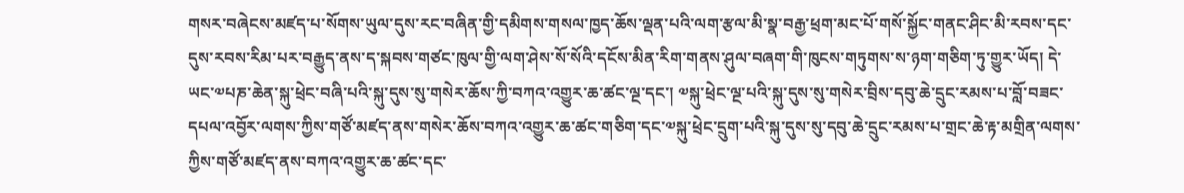གསར་བཞེངས་མཛད་པ་སོགས་ཡུལ་དུས་རང་བཞིན་གྱི་དམིགས་གསལ་ཁྱད་ཆོས་ལྡན་པའི་ལག་རྩལ་མི་སྣ་བརྒྱ་ཕྲག་མང་པོ་གསོ་སྐྱོང་གནང་ཤིང་མི་རབས་དང་དུས་རབས་རིམ་པར་བརྒྱུད་ནས་ད་སྐབས་གཙང་ཁུལ་གྱི་ལག་ཤེས་སོ་སོའི་དངོས་མིན་རིག་གནས་ཤུལ་བཞག་གི་ཁུངས་གཏུགས་ས་ཉག་གཅིག་ཏུ་གྱུར་ཡོད། དེ་ཡང་༧པཎ་ཆེན་སྐུ་ཕྲེང་བཞི་པའི་སྐུ་དུས་སུ་གསེར་ཆོས་ཀྱི་བཀའ་འགྱུར་ཆ་ཚང་ལྔ་དང་། ༧སྐུ་ཕྲེང་ལྔ་པའི་སྐུ་དུས་སུ་གསེར་བྲིས་དབུ་ཆེ་དྲུང་རམས་པ་བློ་བཟང་དཔལ་འབྱོར་ལགས་ཀྱིས་གཙོ་མཛད་ནས་གསེར་ཆོས་བཀའ་འགྱུར་ཆ་ཚང་གཅིག་དང་༧སྐུ་ཕྲེང་དྲུག་པའི་སྐུ་དུས་སུ་དབུ་ཆེ་དྲུང་རམས་པ་གྲང་ཆེ་རྟ་མགྲིན་ལགས་ཀྱིས་གཙོ་མཛད་ནས་བཀའ་འགྱུར་ཆ་ཚང་དང་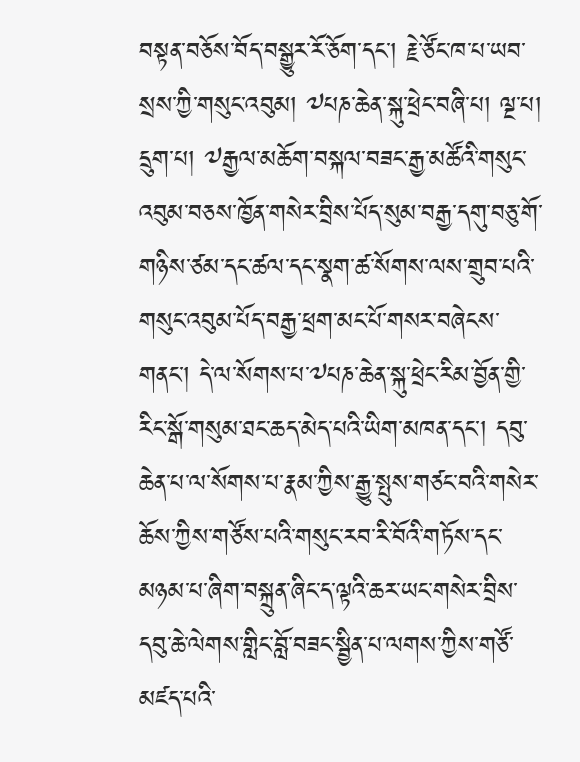བསྟན་བཅོས་བོད་བསྒྱུར་རོ་ཅོག་དང་། རྗེ་ཙོང་ཁ་པ་ཡབ་སྲས་ཀྱི་གསུང་འབུམ། ༧པཎ་ཆེན་སྐུ་ཕྲེང་བཞི་པ། ལྔ་པ།   དྲུག་པ། ༧རྒྱལ་མཆོག་བསྐལ་བཟང་རྒྱ་མཚོའི་གསུང་འབུམ་བཅས་ཁྱོན་གསེར་བྲིས་པོད་སུམ་བརྒྱ་དགུ་བཅུ་གོ་གཉིས་ཙམ་དང་ཚལ་དང་སྣག་ཚ་སོགས་ལས་གྲུབ་པའི་གསུང་འབུམ་པོད་བརྒྱ་ཕྲག་མང་པོ་གསར་བཞེངས་གནང་། དེ་ལ་སོགས་པ་༧པཎ་ཆེན་སྐུ་ཕྲེང་རིམ་བྱོན་གྱི་རིང་སྒོ་གསུམ་ཐང་ཆད་མེད་པའི་ཡིག་མཁན་དང་། དབུ་ཆེན་པ་ལ་སོགས་པ་རྣམ་ཀྱིས་རྒྱུ་སྤུས་གཙང་བའི་གསེར་ཆོས་ཀྱིས་གཙོས་པའི་གསུང་རབ་རི་བོའི་གཏོས་དང་མཉམ་པ་ཞིག་བསྐྲུན་ཞིང་ད་ལྟའི་ཆར་ཡང་གསེར་བྲིས་དབུ་ཆེ་ལེགས་གླིང་བློ་བཟང་སྦྱིན་པ་ལགས་ཀྱིས་གཙོ་མཛད་པའི་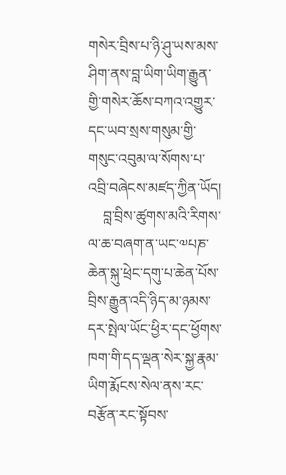གསེར་བྲིས་པ་ཉི་ཤུ་ཡས་མས་ཤིག་ནས་བླ་ཡིག་ཡིག་རྒྱུན་གྱི་གསེར་ཆོས་བཀའ་འགྱུར་དང་ཡབ་སྲས་གསུམ་གྱི་གསུང་འབུམ་ལ་སོགས་པ་འབྲི་བཞེངས་མཛད་ཀྱིན་ཡོད།
    བླ་བྲིས་ཚུགས་མའི་རིགས་ལ་ཆ་བཞག་ན་ཡང་༧པཎ་ཆེན་སྐུ་ཕྲེང་དགུ་པ་ཆེན་པོས་བྲིས་རྒྱུན་འདི་ཉིད་མ་ཉམས་དར་སྤེལ་ཡོང་ཕྱིར་དང་ཕྱོགས་ཁག་གི་དད་ལྡན་སེར་སྐྱ་རྣམ་ཡིག་རྨོངས་སེལ་ནས་རང་བརྩོན་རང་སྟོབས་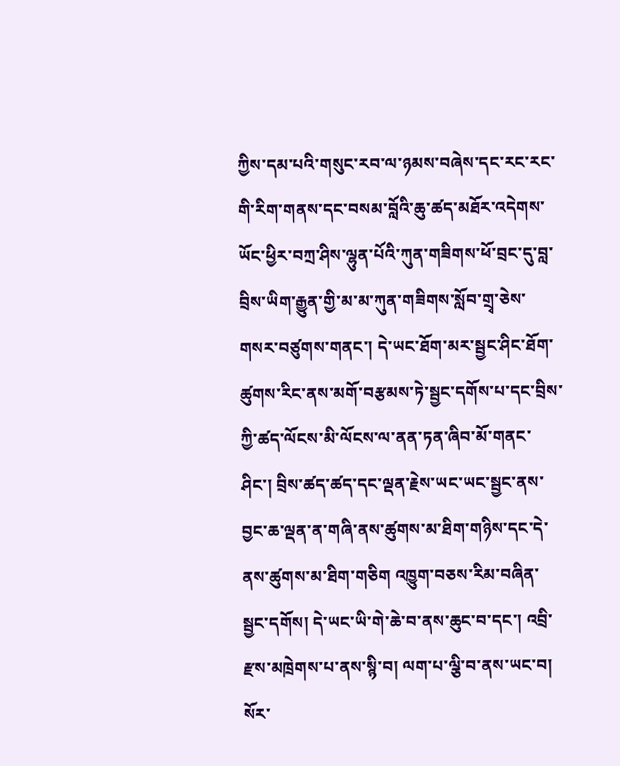ཀྱིས་དམ་པའི་གསུང་རབ་ལ་ཉམས་བཞེས་དང་རང་རང་གི་རིག་གནས་དང་བསམ་བློའི་ཆུ་ཚད་མཐོར་འདེགས་ཡོང་ཕྱིར་བཀྲ་ཤིས་ལྷུན་པོའི་ཀུན་གཟིགས་ཕོ་བྲང་དུ་བླ་བྲིས་ཡིག་རྒྱུན་གྱི་མ་མ་ཀུན་གཟིགས་སློབ་གྲྭ་ཅེས་གསར་བཙུགས་གནང་། དེ་ཡང་ཐོག་མར་སྦྱང་ཤིང་ཐོག་ཚུགས་རིང་ནས་མགོ་བརྩམས་ཏེ་སྦྱང་དགོས་པ་དང་བྲིས་ཀྱི་ཚད་ལོངས་མི་ལོངས་ལ་ནན་ཏན་ཞིབ་མོ་གནང་ཤིང་། བྲིས་ཚད་ཚད་དང་ལྡན་རྗེས་ཡང་ཡང་སྦྱང་ནས་བྱང་ཆ་ལྡན་ན་གཞི་ནས་ཚུགས་མ་ཐིག་གཉིས་དང་དེ་ནས་ཚུགས་མ་ཐིག་གཅིག འཁྱུག་བཅས་རིམ་བཞིན་སྦྱང་དགོས། དེ་ཡང་ཡི་གེ་ཆེ་བ་ནས་ཆུང་བ་དང་། འབྲི་རྫས་མཁྲེགས་པ་ནས་སྙི་བ། ལག་པ་ལྕི་བ་ནས་ཡང་བ། སོར་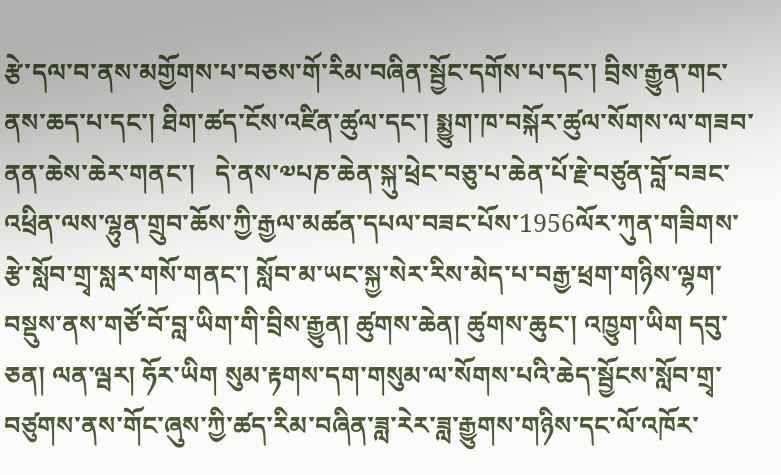རྩེ་དལ་བ་ནས་མགྱོགས་པ་བཅས་གོ་རིམ་བཞིན་སྦྱོང་དགོས་པ་དང་། བྲིས་རྒྱུན་གང་ནས་ཆད་པ་དང་། ཐིག་ཚད་ངོས་འཛིན་ཚུལ་དང་། སྨྱུག་ཁ་བསྐོར་ཚུལ་སོགས་ལ་གཟབ་ནན་ཆེས་ཆེར་གནང་།   དེ་ནས་༧པཎ་ཆེན་སྐུ་ཕྲེང་བཅུ་པ་ཆེན་པོ་རྗེ་བཙུན་བློ་བཟང་འཕྲིན་ལས་ལྷུན་གྲུབ་ཆོས་ཀྱི་རྒྱལ་མཚན་དཔལ་བཟང་པོས་1956ལོར་ཀུན་གཟིགས་རྩེ་སློབ་གྲྭ་སླར་གསོ་གནང་། སློབ་མ་ཡང་སྐྱ་སེར་རིས་མེད་པ་བརྒྱ་ཕྲག་གཉིས་ལྷག་བསྡུས་ནས་གཙོ་བོ་བླ་ཡིག་གི་བྲིས་རྒྱུན། ཚུགས་ཆེན། ཚུགས་ཆུང་། འཁྱུག་ཡིག དབུ་ཅན། ལན་ལྦར། ཧོར་ཡིག སུམ་རྟགས་དག་གསུམ་ལ་སོགས་པའི་ཆེད་སྦྱོངས་སློབ་གྲྭ་བཙུགས་ནས་གོང་ཞུས་ཀྱི་ཚད་རིམ་བཞིན་ཟླ་རེར་ཟླ་རྒྱུགས་གཉིས་དང་ལོ་འཁོར་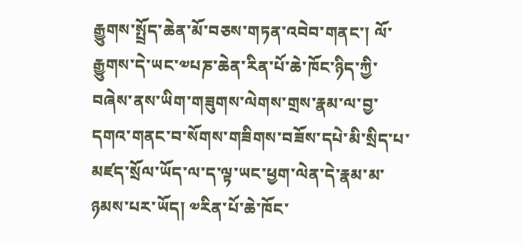རྒྱུགས་སྤྲོད་ཆེན་མོ་བཅས་གཏན་འབེབ་གནང་། ལོ་རྒྱུགས་དེ་ཡང་༧པཎ་ཆེན་རིན་པོ་ཆེ་ཁོང་ཉིད་ཀྱི་བཞེས་ནས་ཡིག་གཟུགས་ལེགས་གྲས་རྣམ་ལ་བྱ་དགའ་གནང་བ་སོགས་གཟིགས་བཟོས་དཔེ་མི་སྲིད་པ་མཛད་སྲོལ་ཡོད་ལ་ད་ལྟ་ཡང་ཕྱག་ལེན་དེ་རྣམ་མ་ཉམས་པར་ཡོད། ༧རིན་པོ་ཆེ་ཁོང་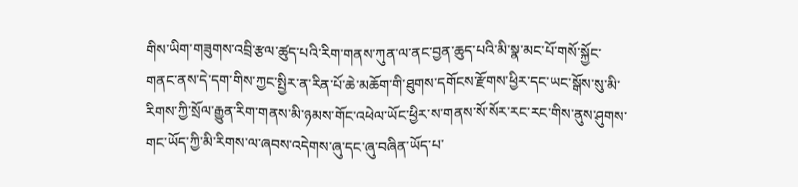གིས་ཡིག་གཟུགས་འབྲི་རྩལ་ཚུད་པའི་རིག་གནས་ཀུན་ལ་ནང་བྱན་ཆུད་པའི་མི་སྣ་མང་པོ་གསོ་སྐྱོང་གནང་ནས་དེ་དག་གིས་ཀྱང་སྤྱིར་ན་རིན་པོ་ཆེ་མཆོག་གི་ཐུགས་དགོངས་རྫོགས་ཕྱིར་དང་ཡང་སྒོས་སུ་མི་རིགས་ཀྱི་སྲོལ་རྒྱུན་རིག་གནས་མི་ཉམས་གོང་འཕེལ་ཡོང་ཕྱིར་ས་གནས་སོ་སོར་རང་རང་གིས་ནུས་ཤུགས་གང་ཡོད་ཀྱི་མི་རིགས་ལ་ཞབས་འདེགས་ཞུ་དང་ཞུ་བཞིན་ཡོད་པ་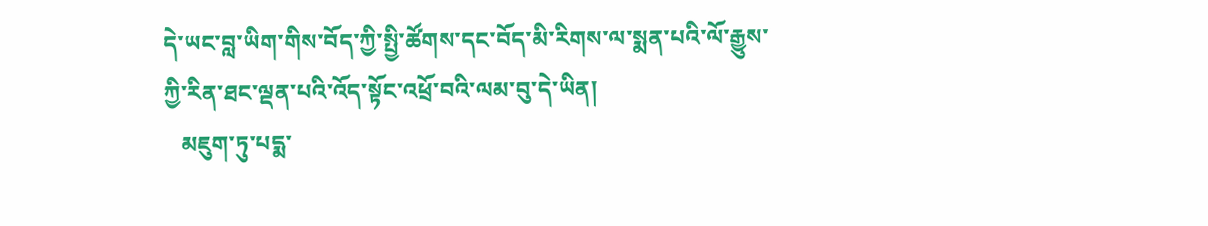དེ་ཡང་བླ་ཡིག་གིས་བོད་ཀྱི་སྤྱི་ཚོགས་དང་བོད་མི་རིགས་ལ་སྨན་པའི་ལོ་རྒྱུས་ཀྱི་རིན་ཐང་ལྡན་པའི་འོད་སྟོང་འཕྲོ་བའི་ལམ་བུ་དེ་ཡིན།
   མཇུག་ཏུ་པདྨ་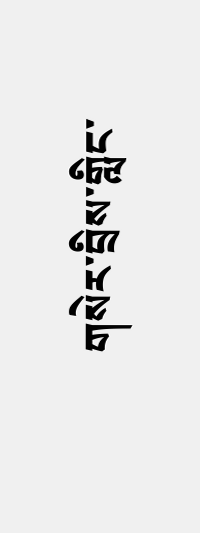གསེར་བྲིས་གླིང་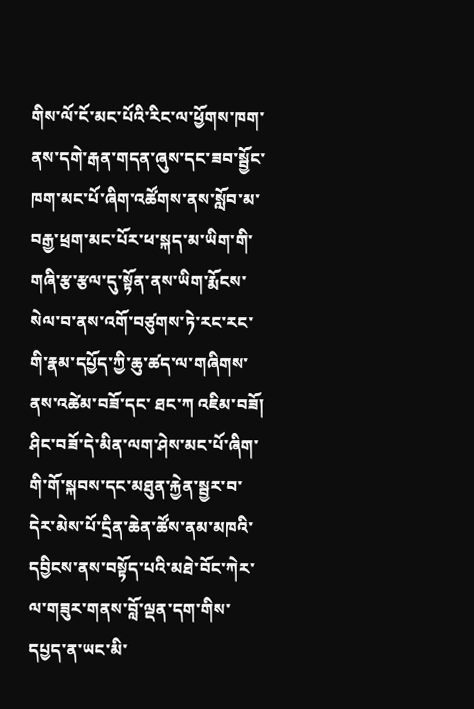གིས་ལོ་ངོ་མང་པོའི་རིང་ལ་ཕྱོགས་ཁག་ནས་དགེ་རྒན་གདན་ཞུས་དང་ཟབ་སྦྱོང་ཁག་མང་པོ་ཞིག་འཚོགས་ནས་སློབ་མ་བརྒྱ་ཕྲག་མང་པོར་ཕ་སྐད་མ་ཡིག་གི་གཞི་རྩ་རྩལ་དུ་སྟོན་ནས་ཡིག་རྨོངས་སེལ་བ་ནས་འགོ་བཙུགས་ཏེ་རང་རང་གི་རྣམ་དཔྱོད་ཀྱི་ཆུ་ཚད་ལ་གཞིགས་ནས་འཚེམ་བཟོ་དང་ ཐང་ཀ འཇིམ་བཟོ། ཤིང་བཟོ་དེ་མིན་ལག་ཤེས་མང་པོ་ཞིག་གི་གོ་སྐབས་དང་མཐུན་རྐྱེན་སྦྱར་བ་དེར་མེས་པོ་དྲིན་ཆེན་ཚོས་ནམ་མཁའི་དབྱིངས་ནས་བསྟོད་པའི་མཐེ་བོང་ཀེར་ལ་གཟུར་གནས་བློ་ལྡན་དག་གིས་དཔྱད་ན་ཡང་མི་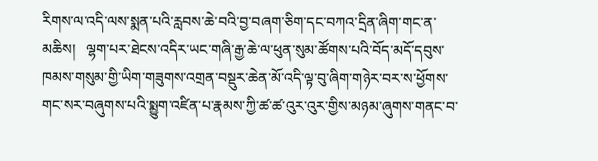རིགས་ལ་འདི་ལས་སྨན་པའི་རླབས་ཆེ་བའི་བྱ་བཞག་ཅིག་དང་བཀའ་དྲིན་ཞིག་གང་ན་མཆིས།   ལྷག་པར་ཐེངས་འདིར་ཡང་གཞི་རྒྱ་ཆེ་ལ་ཕུན་སུམ་ཚོགས་པའི་བོད་མདོ་དབུས་ཁམས་གསུམ་གྱི་ཡིག་གཟུགས་འགྲན་བསྡུར་ཆེན་མོ་འདི་ལྟ་བུ་ཞིག་གཉེར་བར་ས་ཕྱོགས་གང་སར་བཞུགས་པའི་སྨྱུག་འཛིན་པ་རྣམས་ཀྱི་ཚ་ཚ་འུར་འུར་གྱིས་མཉམ་ཞུགས་གནང་བ་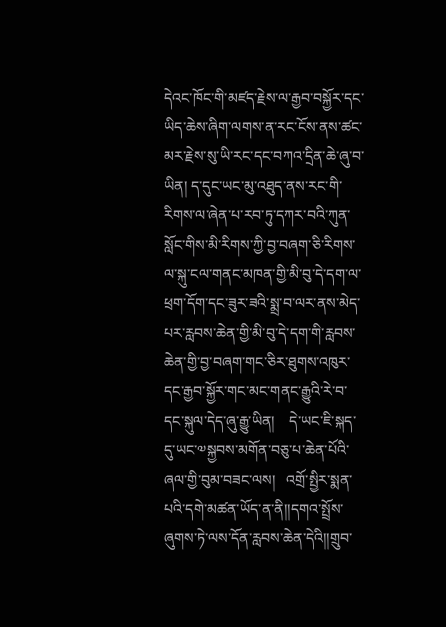དེའང་ཁོང་གི་མཛད་རྗེས་ལ་རྒྱབ་བསྐྱོར་དང་ཡིད་ཆེས་ཞིག་ལགས་ན་རང་ངོས་ནས་ཚང་མར་རྗེས་སུ་ཡི་རང་དང་བཀའ་དྲིན་ཆེ་ཞུ་བ་ཡིན། ད་དུང་ཡང་མུ་འཐུད་ནས་རང་གི་རིགས་ལ་ཞེན་པ་རབ་ཏུ་དཀར་བའི་ཀུན་སློང་གིས་མི་རིགས་ཀྱི་བྱ་བཞག་ཅི་རིགས་ལ་སྐུ་ངལ་གནང་མཁན་གྱི་མི་བུ་དེ་དག་ལ་ཕྲག་དོག་དང་ཟུར་ཟའི་སྨྲ་བ་ལར་ནས་མེད་པར་རླབས་ཆེན་གྱི་མི་བུ་དེ་དག་གི་རླབས་ཆེན་གྱི་བྱ་བཞག་གང་ཅིར་ཐུགས་འཁུར་དང་རྒྱབ་སྐྱོར་གང་མང་གནང་རྒྱུའི་རེ་བ་དང་སྐུལ་དེད་ཞུ་རྒྱུ་ཡིན།    དེ་ཡང་ཇི་སྐད་དུ་ཡང་༧སྐྱབས་མགོན་བཅུ་པ་ཆེན་པོའི་ཞལ་གྱི་བུམ་བཟང་ལས།   འགྲོ་སྤྱིར་སྨན་པའི་དགེ་མཚན་ཡོད་ན་ནི།།དགའ་སྤྲོས་ཞུགས་ཏེ་ལས་དོན་རླབས་ཆེན་དེའི།།གྲུབ་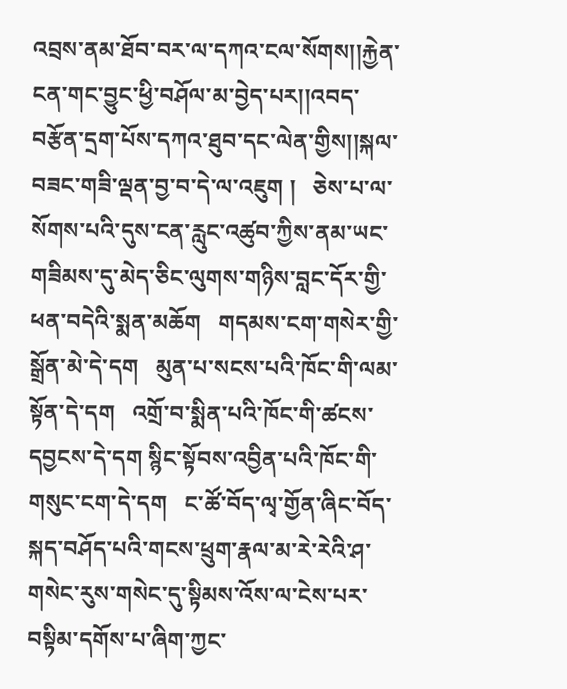འབྲས་ནམ་ཐོབ་བར་ལ་དཀའ་ངལ་སོགས།།རྐྱེན་ངན་གང་བྱུང་ཕྱི་བཤོལ་མ་བྱེད་པར།།འབད་བརྩོན་དྲག་པོས་དཀའ་ཐུབ་དང་ལེན་གྱིས།།སྐལ་བཟང་གཟི་ལྡན་བྱ་བ་དེ་ལ་འཇུག །   ཅེས་པ་ལ་སོགས་པའི་དུས་ངན་རླུང་འཚུབ་ཀྱིས་ནམ་ཡང་གཟིམས་དུ་མེད་ཅིང་ལུགས་གཉིས་བླང་དོར་གྱི་ཕན་བདེའི་སྨན་མཆོག   གདམས་ངག་གསེར་གྱི་སྒྲོན་མེ་དེ་དག   མུན་པ་སངས་པའི་ཁོང་གི་ལམ་སྟོན་དེ་དག   འགྲོ་བ་སྨིན་པའི་ཁོང་གི་ཚངས་དབྱངས་དེ་དག སྙིང་སྟོབས་འབྱིན་པའི་ཁོང་གི་གསུང་ངག་དེ་དག   ང་ཚོ་བོད་ལྭ་གྱོན་ཞིང་བོད་སྐད་བཤོད་པའི་གངས་ཕྲུག་རྣལ་མ་རེ་རེའི་ཤ་གསེང་རུས་གསེང་དུ་སྟིམས་འོས་ལ་ངེས་པར་བསྟིམ་དགོས་པ་ཞིག་ཀྱང་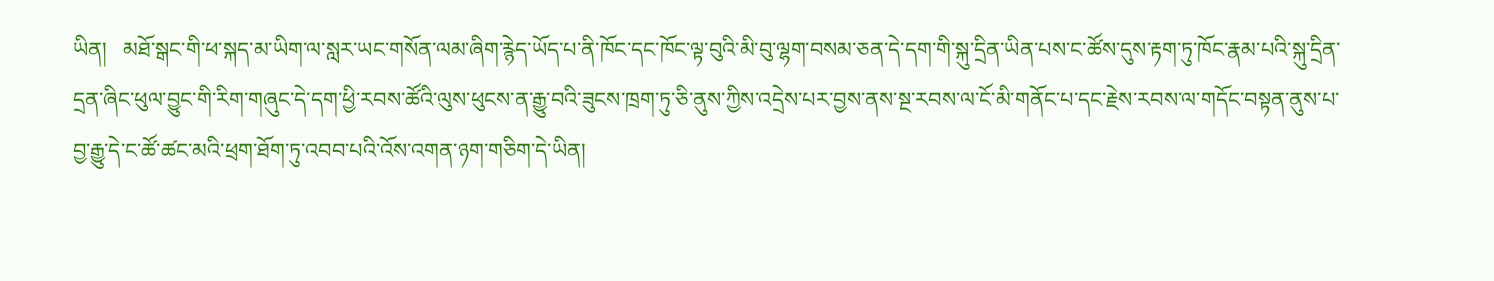ཡིན།   མཐོ་སྒང་གི་ཕ་སྐད་མ་ཡིག་ལ་སླར་ཡང་གསོན་ལམ་ཞིག་རྙེད་ཡོད་པ་ནི་ཁོང་དང་ཁོང་ལྟ་བུའི་མི་བུ་ལྷག་བསམ་ཅན་དེ་དག་གི་སྐུ་དྲིན་ཡིན་པས་ང་ཚོས་དུས་རྟག་ཏུ་ཁོང་རྣམ་པའི་སྐུ་དྲིན་དྲན་ཞིང་ཕུལ་བྱུང་གི་རིག་གཞུང་དེ་དག་ཕྱི་རབས་ཚོའི་ལུས་ཕུངས་ན་རྒྱུ་བའི་ཟུངས་ཁྲག་ཏུ་ཅི་ནུས་ཀྱིས་འདྲེས་པར་བྱས་ནས་སྔ་རབས་ལ་ངོ་མི་གནོང་པ་དང་རྗེས་རབས་ལ་གདོང་བསྟན་ནུས་པ་བྱ་རྒྱུ་དེ་ང་ཚོ་ཚང་མའི་ཕྲག་ཐོག་ཏུ་འབབ་པའི་འོས་འགན་ཉག་གཅིག་དེ་ཡིན།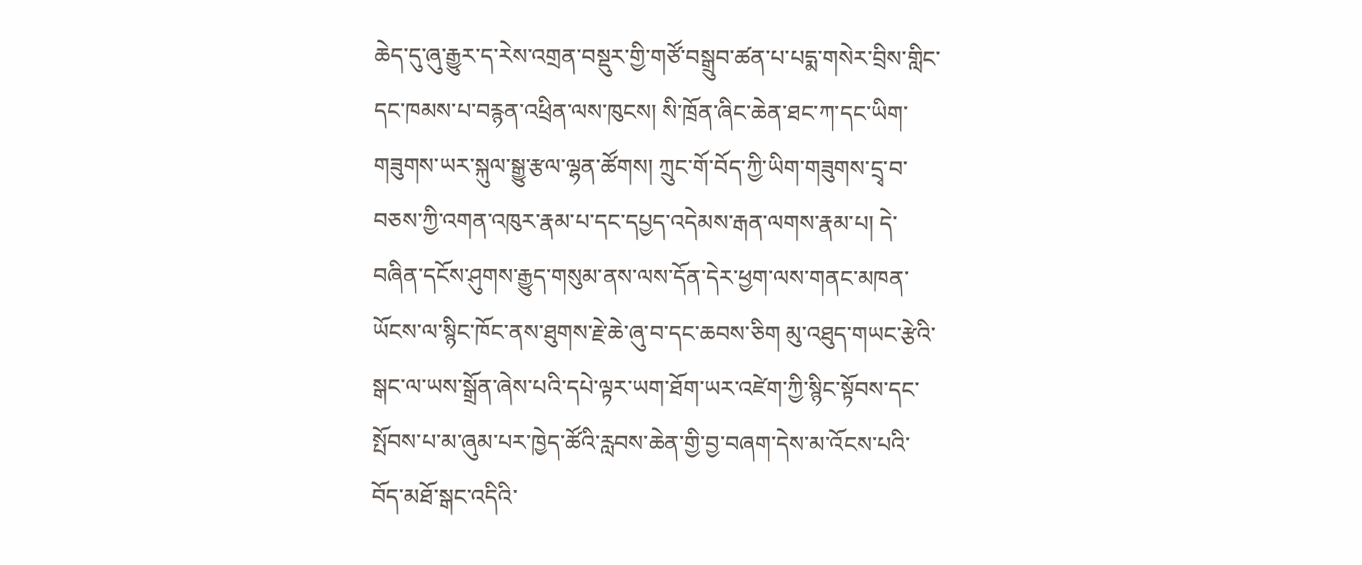ཆེད་དུ་ཞུ་རྒྱུར་ད་རེས་འགྲན་བསྡུར་གྱི་གཙོ་བསྒྲུབ་ཚན་པ་པདྨ་གསེར་བྲིས་གླིང་དང་ཁམས་པ་བརྙན་འཕྲིན་ལས་ཁུངས། སི་ཁྲོན་ཞིང་ཆེན་ཐང་ཀ་དང་ཡིག་གཟུགས་ཡར་སྐུལ་སྒྱུ་རྩལ་ལྷན་ཚོགས། ཀྲུང་གོ་བོད་ཀྱི་ཡིག་གཟུགས་དྲྭ་བ་བཅས་ཀྱི་འགན་འཁུར་རྣམ་པ་དང་དཔྱད་འདེམས་རྒན་ལགས་རྣམ་པ། དེ་བཞིན་དངོས་ཤུགས་རྒྱུད་གསུམ་ནས་ལས་དོན་དེར་ཕྱག་ལས་གནང་མཁན་ཡོངས་ལ་སྙིང་ཁོང་ནས་ཐུགས་རྗེ་ཆེ་ཞུ་བ་དང་ཆབས་ཅིག མུ་འཐུད་གཡང་རྩེའི་སྒང་ལ་ཡས་སྒྲོན་ཞེས་པའི་དཔེ་ལྟར་ཡག་ཐོག་ཡར་འཛེག་ཀྱི་སྙིང་སྟོབས་དང་སྤོབས་པ་མ་ཞུམ་པར་ཁྱེད་ཚོའི་རླབས་ཆེན་གྱི་བྱ་བཞག་དེས་མ་འོངས་པའི་བོད་མཐོ་སྒང་འདིའི་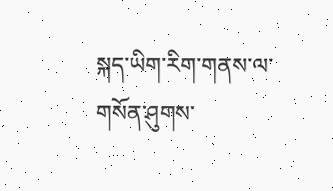སྐད་ཡིག་རིག་གནས་ལ་གསོན་ཤུགས་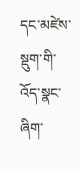དང་མཛེས་སྡུག་གི་འོད་སྣང་ཞིག་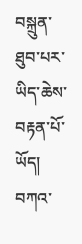བསྐྲུན་ཐུབ་པར་ཡིད་ཆེས་བརྟན་པོ་ཡོད།   བཀའ་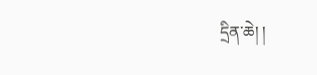དྲིན་ཆེ། །